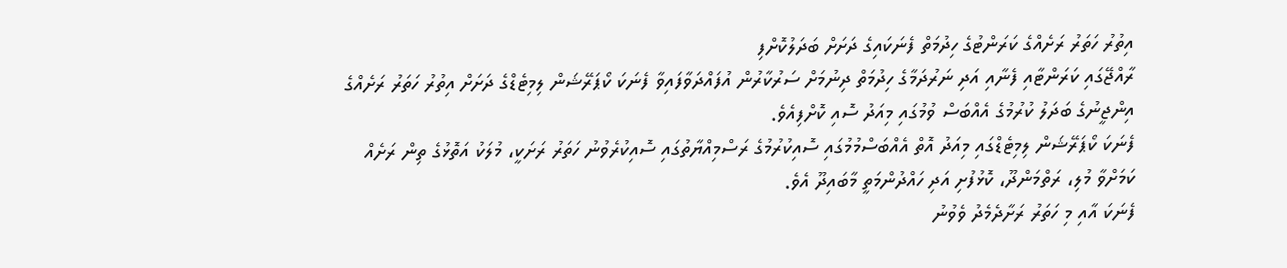އިތުރު ހަތަރު ރަށެއްގެ ކަރަންޓުގެ ހިދުމަތް ފެނަކައިގެ ދަށަށް ބަދަލުކޮށްފި
ރާއްޖޭގައި ކަރަންޓާއި ފެނާއި އަދި ނަރުދަމާގެ ހިދުމަތް ދިނުމަށް ސަރުކާރުން އުފައްދަވާފައިވާ ފެނަކަ ކޯޕަރޭޝަން ލިމިޓެޑްގެ ދަށަށް އިތުރު ހަތަރު ރަށެއްގެ އިންޖީނުގެ ބަދަލު ކުރުމުގެ އެއްބަސް ވުމުގައި މިއަދު ސޮއި ކޮށްފިއެވެ.
ފެނަކަ ކޯޕަރޭޝަން ލިމިޓެޑްގައި މިއަދު އޮތް އެއްބަސްމުމުގައި ސޮއިކުރުމުގެ ރަސްމިއްޔާތުގައި ސޮއިކުރެވުނު ހަތަރު ރަށަކީ، މުލަކު އަތޮޅުގެ ތިން ރަށެއް ކަމަށްވާ މުލި، ރަތްމަންދޫ، ކޮޅުފުށި އަދި ހައްދުންމަތީ މާބައިދޫ އެވެ.
ފެނަކަ އާއި މި ހަތަރު ރަށާދެމެދު ވެވުނު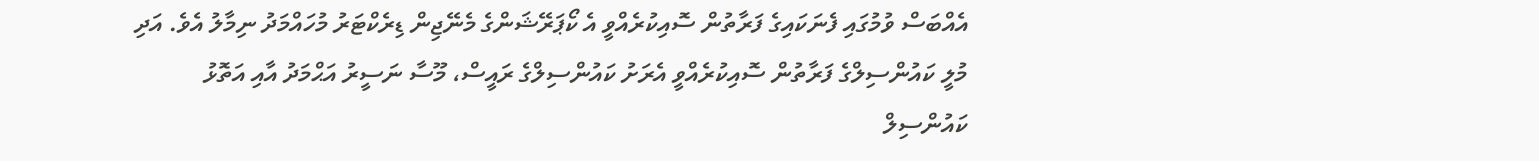އެއްބަސް ވުމުގައި ފެނަކައިގެ ފަރާތުން ސޮއިކުރެއްވީ އެ ކޯޕަރޭޝަންގެ މެނޭޖިން ޑިރެކްޓަރު މުހައްމަދު ނިމާލު އެވެ. އަދި މުލީ ކައުންސިލްގެ ފަރާތުން ސޮއިކުރެއްވީ އެރަށު ކައުންސިލްގެ ރައީސް، މޫސާ ނަސީރު އަޙްމަދު އާއި އަތޮޅު ކައުންސިލް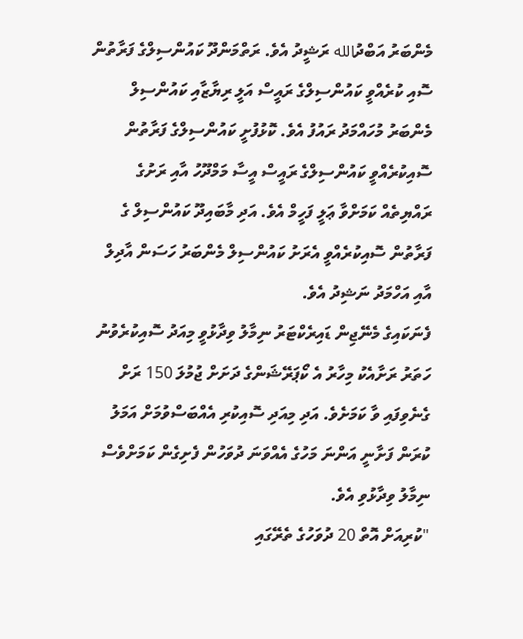މެންބަރު އަބްދުالله ރަޝީދު އެވެ. ރަތްމަންދޫ ކައުންސިލްގެ ފަރާތުން ސޮއި ކުރެއްވީ ކައުންސިލްގެ ރައީސް އަލީ ރިޔާޒާއި ކައުންސިލް މެންބަރު މުހައްމަދު ރައުފު އެވެ. ކޮޅުފުށީ ކައުންސިލްގެ ފަރާތުން ސޮއިކުރެއްވީ ކައުންސިލްގެ ރައީސް އީސާ މަމްދޫހު އާއި ރަށުގެ ރައްޔިތެއް ކަމަށްވާ ޢަލީ ފަހީމް އެވެ. އަދި މާބައިދޫ ކައުންސިލް ގެ ފަރާތުން ސޮއިކުރެއްވީ އެރަށު ކައުންސިލް މެންބަރު ހަސަން އާދިލް އާއި އަހްމަދު ނަޝިދު އެވެ.
ފެނަކައިގެ މެނޭޖިން ޑައިރެކްޓަރު ނިމާލު ވިދާޅުވީ މިއަދު ސޮއިކުރެވުނު ހަތަރު ރަށާއެކު މިހާރު އެ ކޯޕަރޭޝަންގެ ދަށަށް ޖުމުލަ 150 ރަށް ގެނެވިފައި ވާ ކަމަށެވެ. އަދި މިއަދި ސޮއިކުރި އެއްބަސްވުމަށް އަމަލު ކުރަން ފަށާނީ އަންނަ މަހުގެ އެއްވަނަ ދުވަހުން ފެށިގެން ކަމަށްވެސް ނިމާލު ވިދާޅުވި އެވެ.
"ކުރިއަށް އޮތް 20 ދުވަހުގެ ތެރޭގައި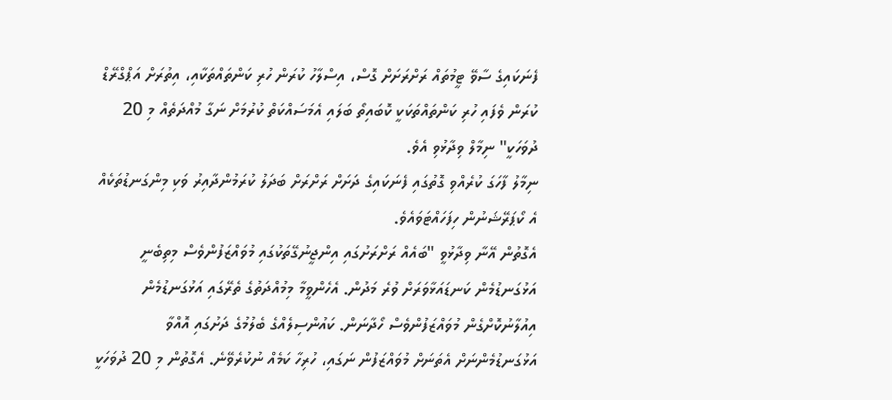ފެނަކައިގެ ސާވޭ ޓީމުތައް ރަށްރަށަށް ގޮސް، އިސްލާހު ކުރަން ހުރި ކަންތައްތަކާއި، އިތުރަށް އަޕްގްރޭޑް ކުރަން ވެފައި ހުރި ކަންތައްތަކަކީ ކޮބައިތޯ ބަލައި އެމަސައްކަތް ކުރުމަށް ނަގާ މުއްދަތެއް މި 20 ދުވަހަކީ" ނިމާލް ވިދާޅުވި އެވެ.
ނިމާލު ފާހަގަ ކުރެއްވި ގޮތުގައި ފެނަކައިގެ ދަށަށް ރަށްރަށް ބަދަލު ކުރަމުންދާއިރު ވަކި މިންގަނޑުތަކެއް އެ ކޯޕަރޭޝަނުން ހިފަހައްޓަވައެވެ.
އެގޮތުން އޭނާ ވިދާޅުވީ "ބައެއް ރަށްރަށުގައި އިންޖީނުގޭތަކުގައި މުވައްޒަފުންވެސް މިތިބެނީ އަޅުގަނޑުމެން ކަނޑައަޅާވަރަށް ވުރެ މަދުން. އެހެންވީމާ މިމުއްދަތުގެ ތެރޭގައި އަޅުގަނޑުމެން އިއުލާނުކޮށްގެން މުވައްޒަފުންވެސް ހޯދާނަން. ކައުންސިލެއްގެ ބެލުމުގެ ދަށުގައި އޮއްވާ އަޅުގަނޑުމެންނަށް އެތަނަށް މުވައްޒަފުން ނަގައި، ހުރިހާ ކަމެއް ނުކުރެވޭނެ. އެގޮތުން މި 20 ދުވަހަކީ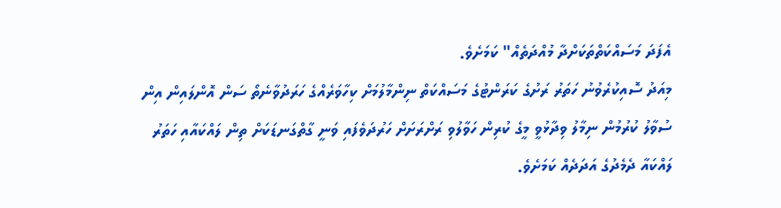އެފަދަ މަސައްކަތްތަކަށްދާ މުއްދަތެއް" ކަމަށެވެ.
މިއަދު ސޮއިކުރެވުނު ހަތަރު ރަށުގެ ކަރަންޓުގެ މަސައްކަތް ނިންމާލުމަށް ކިހާވަރެއްގެ ހަރަދުވާނެތޯ ސަން އޮންލައިން އިން ސުވާލު ކުރުމުން ނިމާލު ވިދާޅުވީ މީގެ ކުރިން ހަވާލުވި ރަށްރަށަށް ހަރުދަވެފައި ވަނީ ގާތްގަނޑަކަށް ތިން ލައްކައާއި ހަތަރު ލައްކައާ ދެމެދުގެ އަދަދެއް ކަމަށެވެ.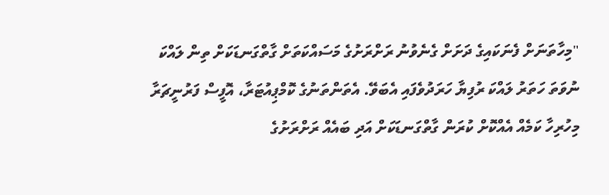"މިހާތަނަށް ފެނަކައިގެ ދަށަށް ގެނެވުނު ރަށްރަށުގެ މަސައްކަތަށް ގާތްގަނޑަކަށް ތިން ލައްކަ ނުވަތަ ހަތަރު ލައްކަ ރުފިޔާ ހަރަދުވެފައި އެބަވޭ. އެތަންތަނުގެ ކޮމްޕިއުޓަރާ، އޮފީސް ފަރުނީޗަރާ މިހުރިހާ ކަމެއް އެއްކޮށް ކުރަން ގާތްގަނޑަކަށް އަދި ބައެއް ރަށްރަށުގެ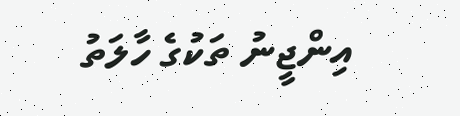އިންޖީނު ތަކުގެ ހާލަތު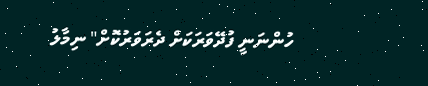ހުންނަނީ ފުދޭވަރަކަށް ދެރަވަރުކޮށް" ނިމާލު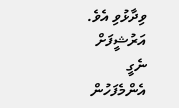ވިދާޅުވި އެވެ.
އަރުޝީފަށް ނެގީ
އެންމެފަހުން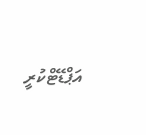އަޕްޑޭޓްކުރީ